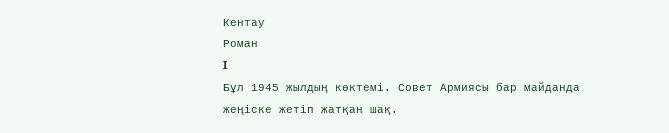Кентау
Роман
I
Бұл 1945 жылдың көктемі. Совет Армиясы бар майданда жеңіске жетіп жатқан шақ.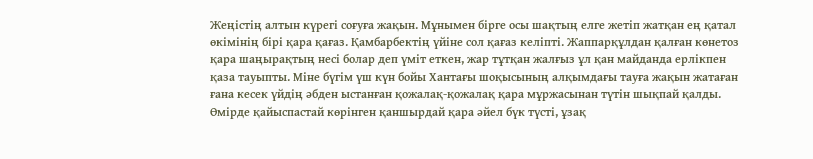Жеңістің алтын күрегі соғуға жақын. Мұнымен бірге осы шақтың елге жетіп жатқан ең қатал өкімінің бірі қара қағаз. Қамбарбектің үйіне сол қағаз келіпті. Жаппарқұлдан қалған көнетоз қара шаңырақтың несі болар деп үміт еткен, жар тұтқан жалғыз ұл қан майданда ерлікпен қаза тауыпты. Міне бүгім үш күн бойы Хантағы шоқысының алқымдағы тауға жақын жатаған ғана кесек үйдің әбден ыстанған қожалақ-қожалақ қара мұржасынан түтін шықпай қалды. Өмірде қайыспастай көрінген қаншырдай қара әйел бүк түсті, ұзақ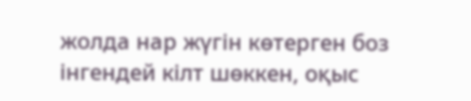жолда нар жүгін көтерген боз інгендей кілт шөккен, оқыс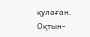қулаған. Оқтын-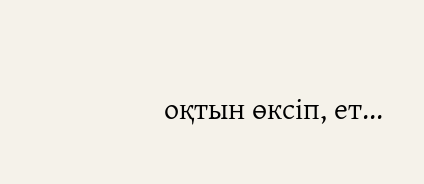оқтын өксіп, ет...